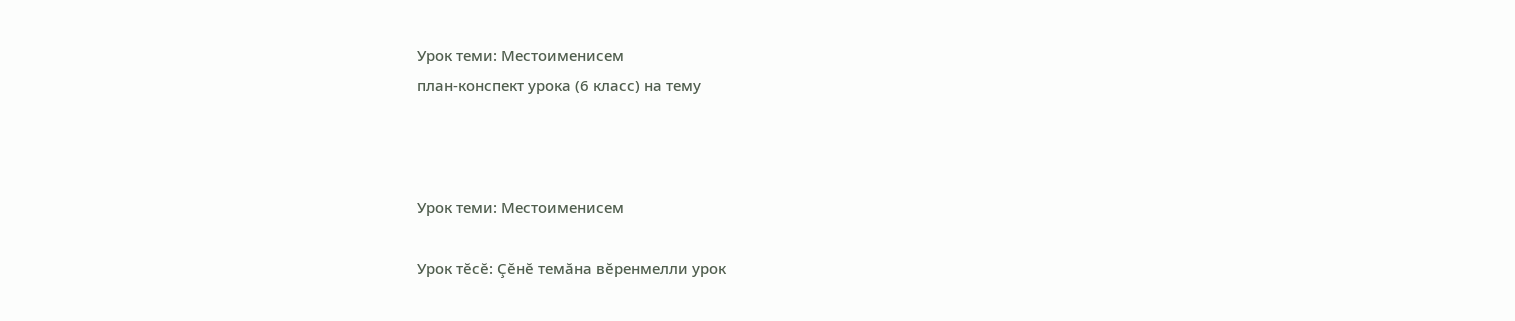Урок теми: Местоименисем
план-конспект урока (6 класс) на тему



Урок теми: Местоименисем

Урок тĕсĕ: Çĕнĕ темăна вĕренмелли урок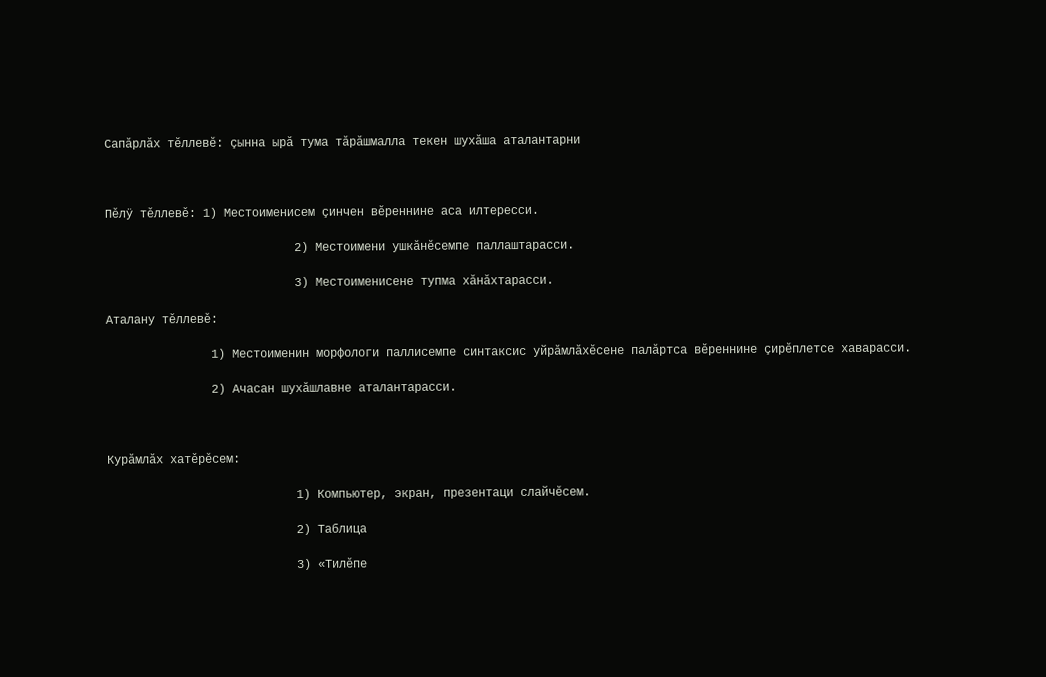Сапăрлăх тĕллевĕ: çынна ырă тума тăрăшмалла текен шухăша аталантарни



Пěлÿ тěллевě: 1) Местоименисем çинчен вĕреннине аса илтересси.

                           2) Местоимени ушкăнĕсемпе паллаштарасси.

                           3) Местоименисене тупма хăнăхтарасси.

Аталану тěллевě:

               1) Местоименин морфологи паллисемпе синтаксис уйрăмлăхĕсене палăртса вĕреннине çирĕплетсе хаварасси.

               2) Ачасан шухăшлавне аталантарасси.



Курăмлăх хатěрěсем:

                           1) Компьютер, экран, презентаци слайчĕсем.

                           2) Таблица

                           3) «Тилĕпе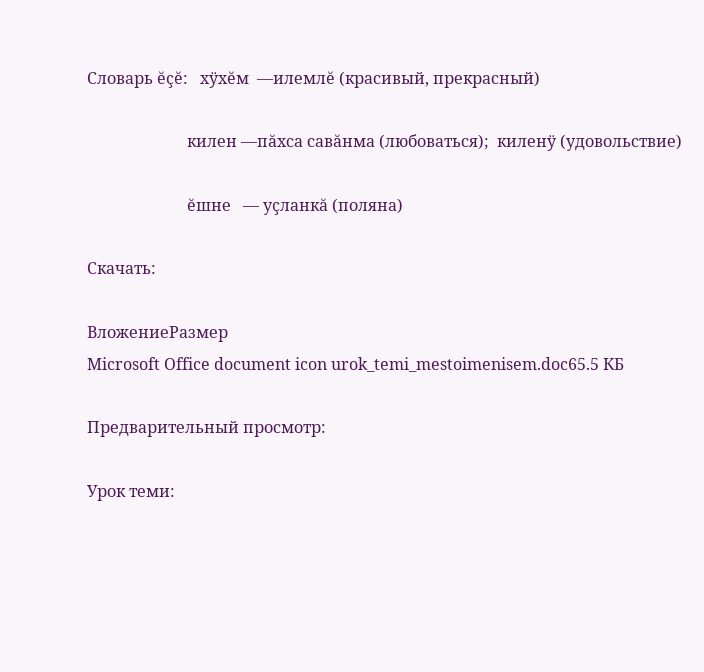Словарь ĕçĕ:   хÿхĕм  —илемлĕ (красивый, прекрасный)

                         килен —пăхса савăнма (любоваться);  киленÿ (удовольствие)

                         ĕшне   — уçланкă (поляна)

Скачать:

ВложениеРазмер
Microsoft Office document icon urok_temi_mestoimenisem.doc65.5 КБ

Предварительный просмотр:

Урок теми: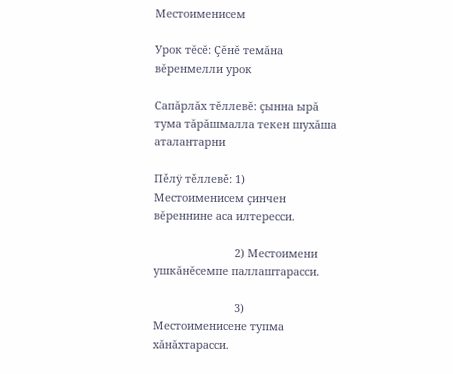Местоименисем

Урок тĕсĕ: Çĕнĕ темăна вĕренмелли урок

Сапăрлăх тĕллевĕ: çынна ырă тума тăрăшмалла текен шухăша аталантарни

Пěлÿ тěллевě: 1) Местоименисем çинчен вĕреннине аса илтересси.

                           2) Местоимени ушкăнĕсемпе паллаштарасси.

                           3) Местоименисене тупма хăнăхтарасси.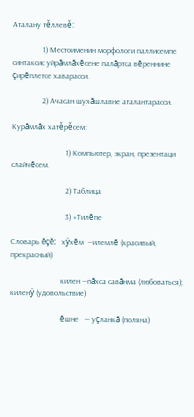Аталану тěллевě:

               1) Местоименин морфологи паллисемпе синтаксис уйрăмлăхĕсене палăртса вĕреннине çирĕплетсе хаварасси.

               2) Ачасан шухăшлавне аталантарасси.

Курăмлăх хатěрěсем:

                           1) Компьютер, экран, презентаци слайчĕсем.

                           2) Таблица

                           3) «Тилĕпе

Словарь ĕçĕ:   хÿхĕм  —илемлĕ (красивый, прекрасный)

                         килен —пăхса савăнма (любоваться);  киленÿ (удовольствие)

                         ĕшне   — уçланкă (поляна)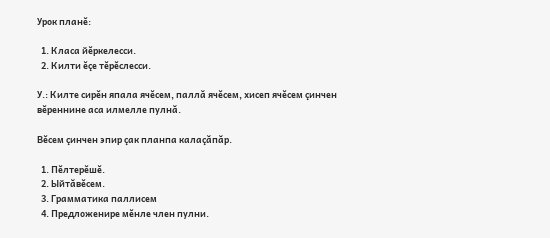Урок планĕ:

  1. Класа йĕркелесси.
  2. Килти ĕçе тĕрĕслесси.

У.: Килте сирĕн япала ячĕсем, паллă ячĕсем, хисеп ячĕсем çинчен вĕреннине аса илмелле пулнă.

Вĕсем çинчен эпир çак планпа калаçăпăр.

  1. Пĕлтерĕшĕ.
  2. Ыйтăвĕсем.
  3. Грамматика паллисем
  4. Предложенире мĕнле член пулни.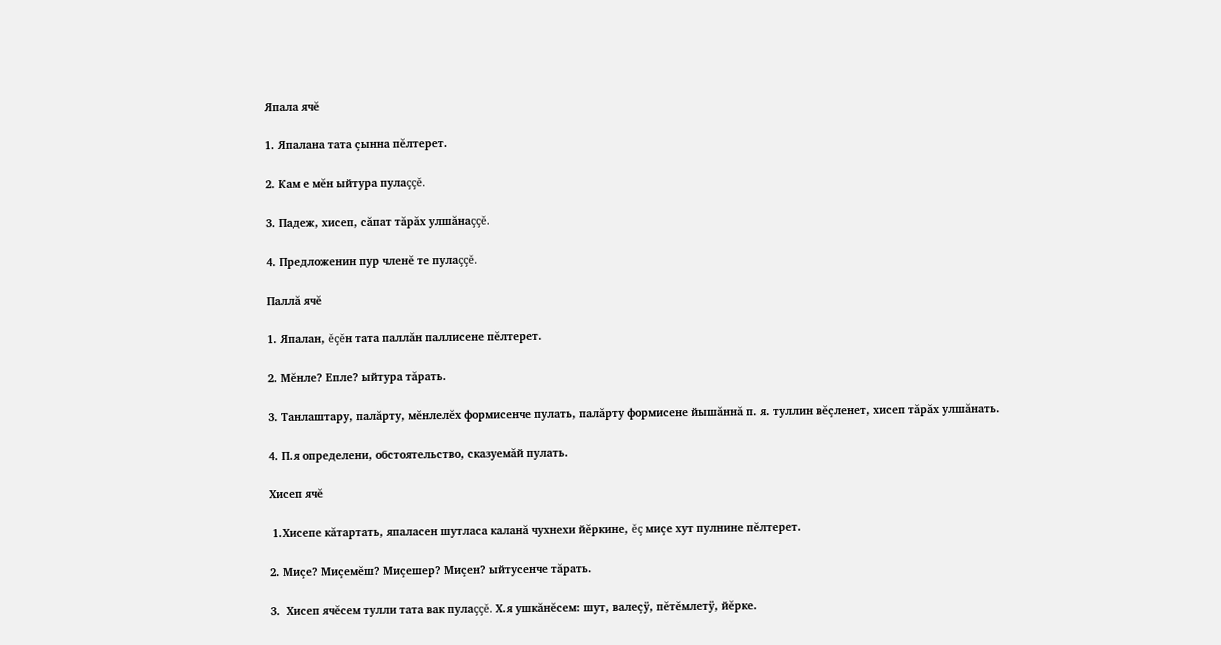Япала ячĕ

1. Япалана тата çынна пĕлтерет.

2. Кам е мĕн ыйтура пулаççĕ.

3. Падеж, хисеп, сăпат тăрăх улшăнаççĕ.

4. Предложенин пур членĕ те пулаççĕ.

Паллă ячĕ

1. Япалан, ĕçĕн тата паллăн паллисене пĕлтерет.

2. Мĕнле? Епле? ыйтура тăрать.

3. Танлаштару, палăрту, мĕнлелĕх формисенче пулать, палăрту формисене йышăннă п. я. туллин вĕçленет, хисеп тăрăх улшăнать.

4. П.я определени, обстоятельство, сказуемăй пулать.

Хисеп ячĕ

 1.Хисепе кăтартать, япаласен шутласа каланă чухнехи йĕркине, ĕç миçе хут пулнине пĕлтерет.

2. Миçе? Миçемĕш? Миçешер? Миçен? ыйтусенче тăрать.

3.  Хисеп ячĕсем тулли тата вак пулаççĕ. Х.я ушкăнĕсем: шут, валеçÿ, пĕтĕмлетÿ, йĕрке.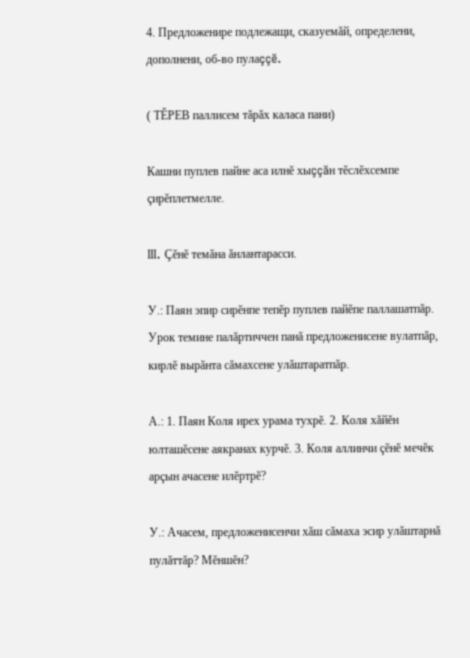4. Предложенире подлежащи, сказуемăй, определени, дополнени, об-во пулаççĕ.

( ТĔРЕВ паллисем тăрăх каласа пани)

Кашни пуплев пайне аса илнĕ хыççăн тĕслĕхсемпе çирĕплетмелле.

III. Çĕнĕ темăна ăнлантарасси.

У.: Паян эпир сирĕнпе тепĕр пуплев пайĕпе паллашатпăр. Урок темине палăртиччен панă предложенисене вулатпăр, кирлĕ вырăнта сăмахсене улăштаратпăр.

А.: 1. Паян Коля ирех урама тухрĕ. 2. Коля хăйĕн юлташĕсене аякранах курчĕ. 3. Коля аллинчи çĕнĕ мечĕк арçын ачасене илĕртрĕ?

У.: Ачасем, предложенисенчи хăш сăмаха эсир улăштарнă пулăттăр? Мĕншĕн?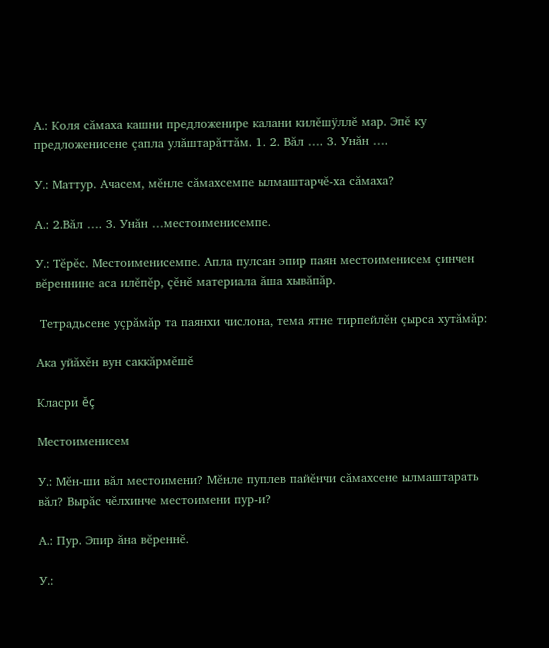А.: Коля сăмаха кашни предложенире калани килĕшÿллĕ мар. Эпĕ ку предложенисене çапла улăштарăттăм. 1. 2. Вăл …. 3. Унăн ….

У.: Маттур. Ачасем, мĕнле сăмахсемпе ылмаштарчĕ-ха сăмаха?

А.: 2.Вăл …. 3. Унăн …местоименисемпе.

У.: Тĕрĕс. Местоименисемпе. Апла пулсан эпир паян местоименисем çинчен вĕреннине аса илĕпĕр, çĕнĕ материала ăша хывăпăр.

 Тетрадьсене уçрăмăр та паянхи числона, тема ятне тирпейлĕн çырса хутăмăр:

Ака уйăхĕн вун саккăрмĕшĕ

Класри ĕç

Местоименисем

У.: Мĕн-ши вăл местоимени? Мĕнле пуплев пайĕнчи сăмахсене ылмаштарать вăл? Вырăс чĕлхинче местоимени пур-и?

А.: Пур. Эпир ăна вĕреннĕ.

У.: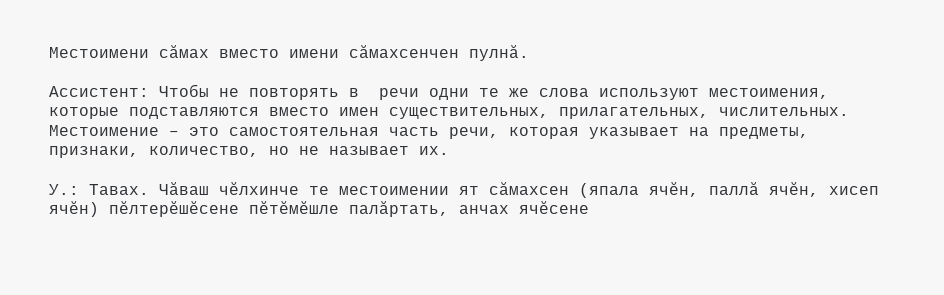Местоимени сăмах вместо имени сăмахсенчен пулнă.

Ассистент: Чтобы не повторять в  речи одни те же слова используют местоимения, которые подставляются вместо имен существительных, прилагательных, числительных. Местоимение – это самостоятельная часть речи, которая указывает на предметы, признаки, количество, но не называет их.

У.: Тавах. Чăваш чĕлхинче те местоимении ят сăмахсен (япала ячĕн, паллă ячĕн, хисеп ячĕн) пĕлтерĕшĕсене пĕтĕмĕшле палăртать, анчах ячĕсене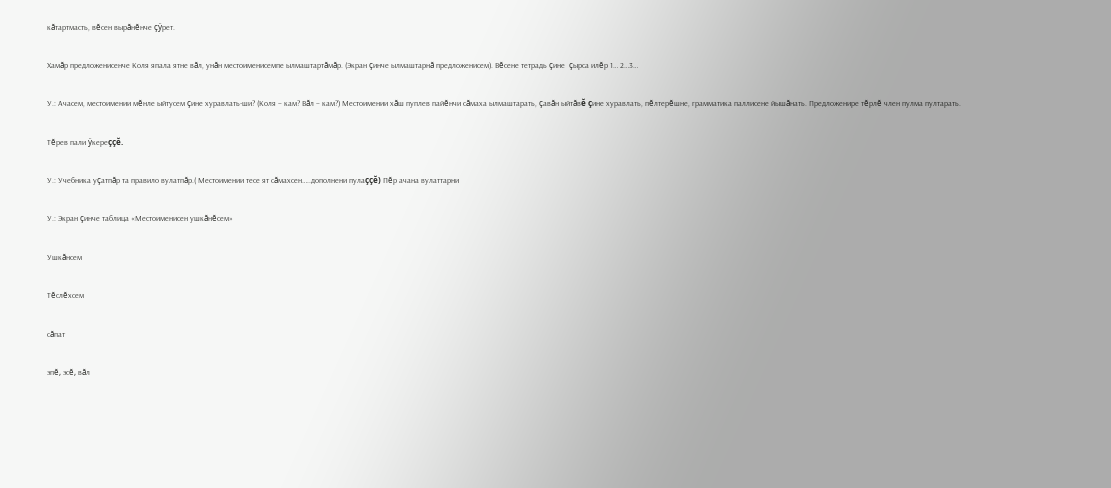кăтартмасть, вĕсен вырăнĕнче çÿрет.

Хамăр предложенисенче Коля япала ятне вăл, унăн местоименисемпе ылмаштартăмăр. (Экран çинче ылмаштарнă предложенисем). Вĕсене тетрадь çине  çырса илĕр 1… 2…3…

У.: Ачасем, местоимении мĕнле ыйтусем çине хуравлать-ши? (Коля – кам? Вăл – кам?) Местоимении хăш пуплев пайĕнчи сăмаха ылмаштарать, çавăн ыйтăвĕ çине хуравлать, пĕлтерĕшне, грамматика паллисене йышăнать. Предложенире тĕрлĕ член пулма пултарать.

Тĕрев пали ÿкереççĕ.

У.: Учебника уçатпăр та правило вулатпăр.( Местоимении тесе ят сăмахсен…..дополнени пулаççĕ) Пĕр ачана вулаттарни

У.: Экран çинче таблица «Местоименисен ушкăнĕсем»

Ушкăнсем

Тĕслĕхсем

сăпат

эпĕ, эсĕ, вăл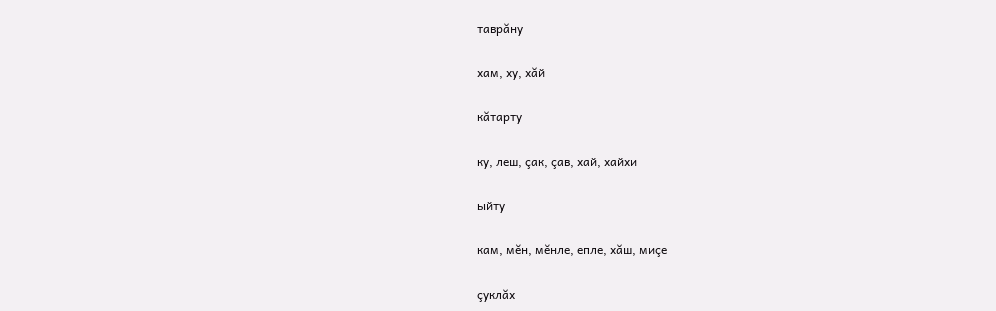таврăну

хам, ху, хăй

кăтарту

ку, леш, çак, çав, хай, хайхи

ыйту

кам, мĕн, мĕнле, епле, хăш, миçе

çуклăх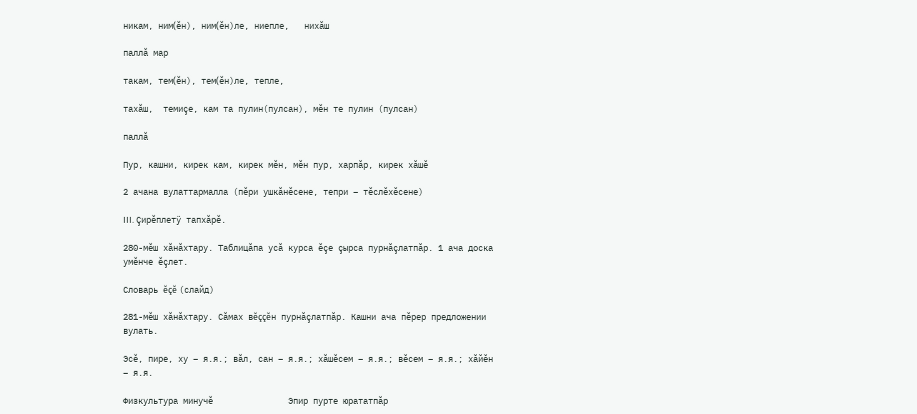никам, ним(ĕн), ним(ĕн)ле, ниепле,   нихăш

паллă мар

такам, тем(ĕн), тем(ĕн)ле, тепле,

тахăш,  темиçе, кам та пулин(пулсан), мĕн те пулин (пулсан)

паллă

Пур, кашни, кирек кам, кирек мĕн, мĕн пур, харпăр, кирек хăшĕ

2 ачана вулаттармалла (пĕри ушкăнĕсене, тепри – тĕслĕхĕсене)

III. Çирĕплетÿ тапхăрĕ.

280-мĕш хăнăхтару. Таблицăпа усă курса ĕçе çырса пурнăçлатпăр. 1 ача доска умĕнче ĕçлет.

Словарь ĕçĕ (слайд)

281-мĕш хăнăхтару. Сăмах вĕççĕн пурнăçлатпăр. Кашни ача пĕрер предложении вулать.

Эсĕ, пире, ху – я.я.; вăл, сан – я.я.; хăшĕсем – я.я.; вĕсем – я.я.; хăйĕн – я.я.

Физкультура минучĕ               Эпир пурте юрататпăр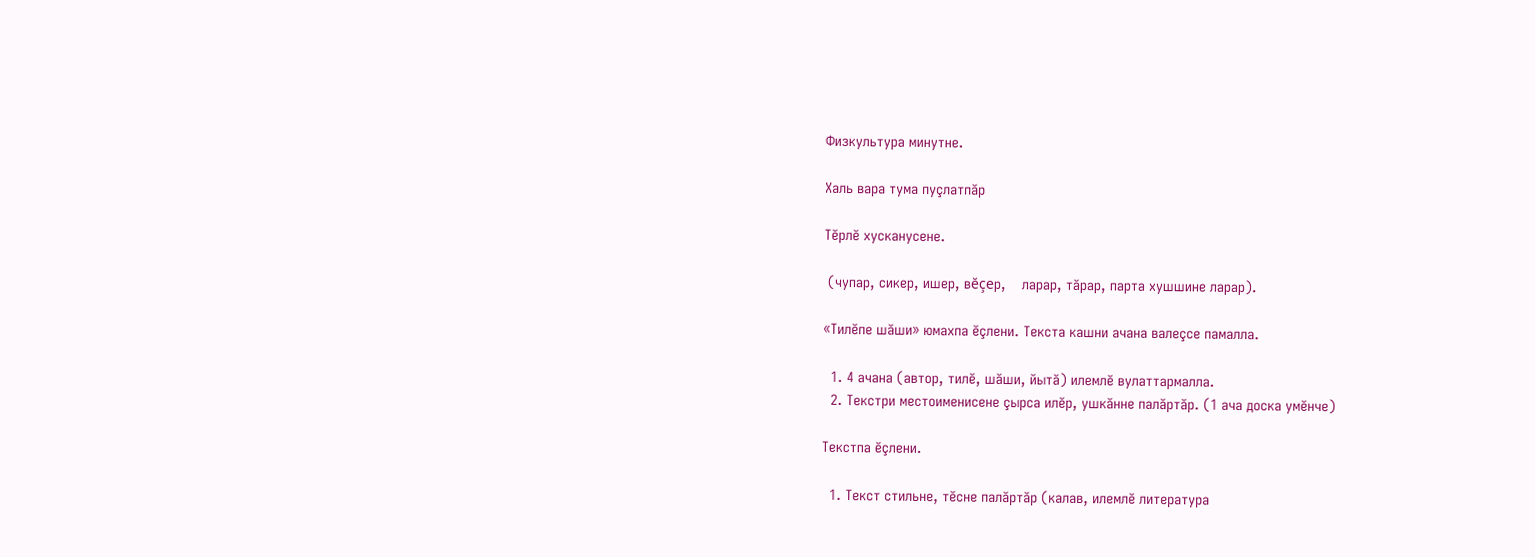Физкультура минутне.

Халь вара тума пуçлатпăр

Тĕрлĕ хусканусене.

 (чупaр, сикeр, ишeр, вĕçeр,    ларaр, тăрaр, парта хушшине ларaр).

«Тилĕпе шăши» юмахпа ĕçлени. Текста кашни ачана валеçсе памалла.

  1. 4 ачана (автор, тилĕ, шăши, йытă) илемлĕ вулаттармалла.
  2. Текстри местоименисене çырса илĕр, ушкăнне палăртăр. (1 ача доска умĕнче)

Текстпа ĕçлени.

  1. Текст стильне, тĕсне палăртăр (калав, илемлĕ литература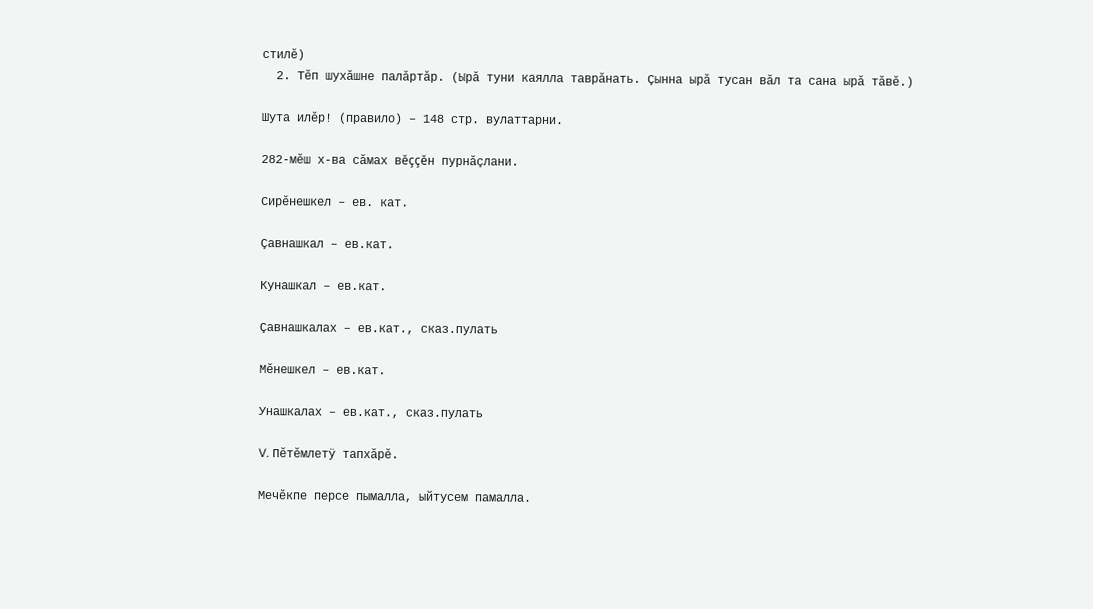стилĕ)
  2. Тĕп шухăшне палăртăр. (Ырă туни каялла таврăнать. Çынна ырă тусан вăл та сана ырă тăвĕ.)

Шута илĕр! (правило) – 148 стр. вулаттарни.

282-мĕш х-ва сăмах вĕççĕн пурнăçлани.

Сирĕнешкел – ев. кат.

Çавнашкал – ев.кат.

Кунашкал – ев.кат.

Çавнашкалах – ев.кат., сказ.пулать

Мĕнешкел – ев.кат.

Унашкалах – ев.кат., сказ.пулать

V. Пĕтĕмлетÿ тапхăрĕ.

Мечĕкпе персе пымалла, ыйтусем памалла.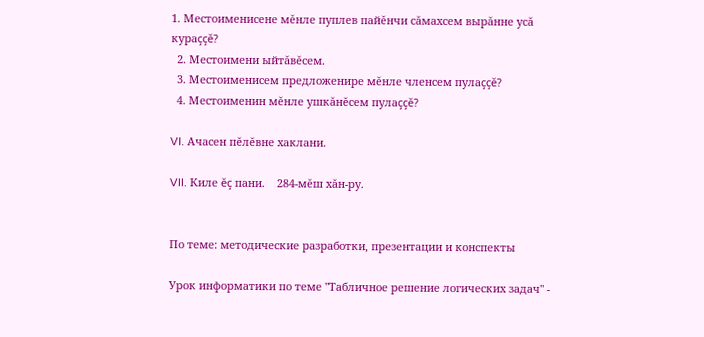1. Местоименисене мĕнле пуплев пайĕнчи сăмахсем вырăнне усă кураççĕ?
  2. Местоимени ыйтăвĕсем.
  3. Местоименисем предложенире мĕнле членсем пулаççĕ?
  4. Местоименин мĕнле ушкăнĕсем пулаççĕ?

VI. Ачасен пĕлĕвне хаклани.

VII. Киле ĕç пани.    284-мĕш хăн-ру.


По теме: методические разработки, презентации и конспекты

Урок информатики по теме "Табличное решение логических задач" -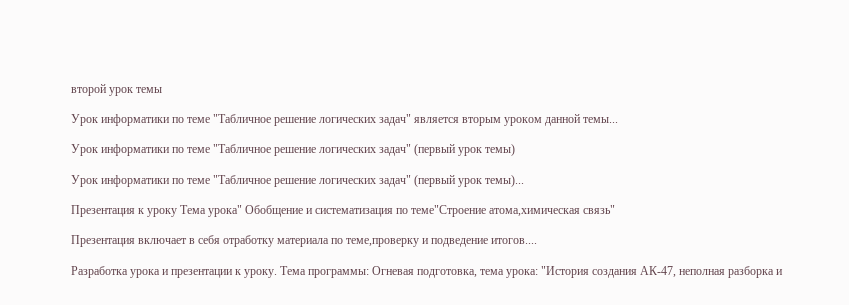второй урок темы

Урок информатики по теме "Табличное решение логических задач" является вторым уроком данной темы...

Урок информатики по теме "Табличное решение логических задач" (первый урок темы)

Урок информатики по теме "Табличное решение логических задач" (первый урок темы)...

Презентация к уроку Тема урока" Обобщение и систематизация по теме"Строение атома,химическая связь"

Презентация включает в себя отработку материала по теме,проверку и подведение итогов....

Разработка урока и презентации к уроку. Тема программы: Огневая подготовка, тема урока: "История создания АК-47, неполная разборка и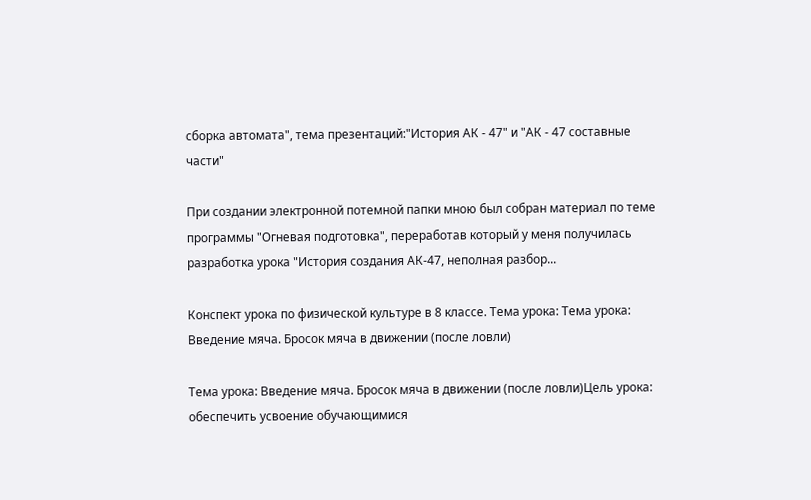сборка автомата", тема презентаций:"История АК - 47" и "АК - 47 составные части"

При создании электронной потемной папки мною был собран материал по теме программы "Огневая подготовка", переработав который у меня получилась разработка урока "История создания АК-47, неполная разбор...

Конспект урока по физической культуре в 8 классе. Тема урока: Тема урока: Введение мяча. Бросок мяча в движении (после ловли)

Тема урока: Введение мяча. Бросок мяча в движении (после ловли)Цель урока:  обеспечить усвоение обучающимися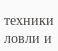техники ловли и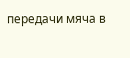передачи мяча в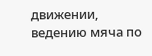движении, ведению мяча по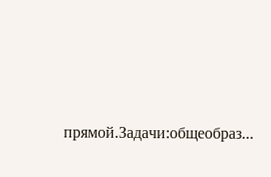прямой.Задачи:общеобраз...